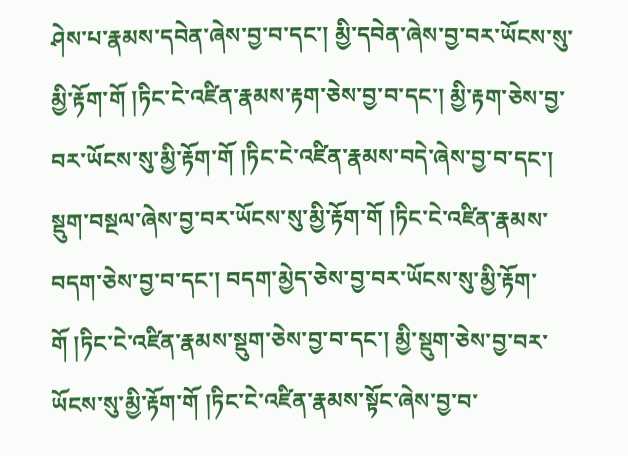ཤེས་པ་རྣམས་དབེན་ཞེས་བྱ་བ་དང་། མྱི་དབེན་ཞེས་བྱ་བར་ཡོངས་སུ་མྱི་རྟོག་གོ །ཏིང་ངེ་འཛིན་རྣམས་རྟག་ཅེས་བྱ་བ་དང་། མྱི་རྟག་ཅེས་བྱ་བར་ཡོངས་སུ་མྱི་རྟོག་གོ །ཏིང་ངེ་འཛིན་རྣམས་བདེ་ཞེས་བྱ་བ་དང་། སྡུག་བསྔལ་ཞེས་བྱ་བར་ཡོངས་སུ་མྱི་རྟོག་གོ །ཏིང་ངེ་འཛིན་རྣམས་བདག་ཅེས་བྱ་བ་དང་། བདག་མྱེད་ཅེས་བྱ་བར་ཡོངས་སུ་མྱི་རྟོག་གོ །ཏིང་ངེ་འཛིན་རྣམས་སྡུག་ཅེས་བྱ་བ་དང་། མྱི་སྡུག་ཅེས་བྱ་བར་ཡོངས་སུ་མྱི་རྟོག་གོ །ཏིང་ངེ་འཛིན་རྣམས་སྟོང་ཞེས་བྱ་བ་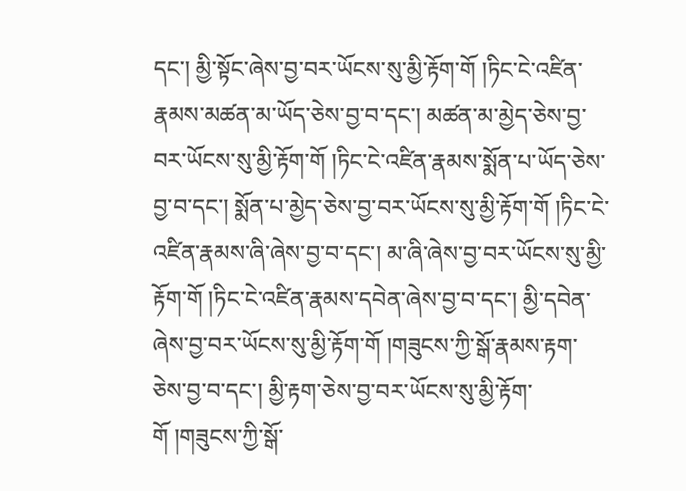དང་། མྱི་སྟོང་ཞེས་བྱ་བར་ཡོངས་སུ་མྱི་རྟོག་གོ །ཏིང་ངེ་འཛིན་རྣམས་མཚན་མ་ཡོད་ཅེས་བྱ་བ་དང་། མཚན་མ་མྱེད་ཅེས་བྱ་བར་ཡོངས་སུ་མྱི་རྟོག་གོ །ཏིང་ངེ་འཛིན་རྣམས་སྨོན་པ་ཡོད་ཅེས་བྱ་བ་དང་། སྨོན་པ་མྱེད་ཅེས་བྱ་བར་ཡོངས་སུ་མྱི་རྟོག་གོ །ཏིང་ངེ་འཛིན་རྣམས་ཞི་ཞེས་བྱ་བ་དང་། མ་ཞི་ཞེས་བྱ་བར་ཡོངས་སུ་མྱི་རྟོག་གོ །ཏིང་ངེ་འཛིན་རྣམས་དབེན་ཞེས་བྱ་བ་དང་། མྱི་དབེན་ཞེས་བྱ་བར་ཡོངས་སུ་མྱི་རྟོག་གོ །གཟུངས་ཀྱི་སྒོ་རྣམས་རྟག་ཅེས་བྱ་བ་དང་། མྱི་རྟག་ཅེས་བྱ་བར་ཡོངས་སུ་མྱི་རྟོག་གོ །གཟུངས་ཀྱི་སྒོ་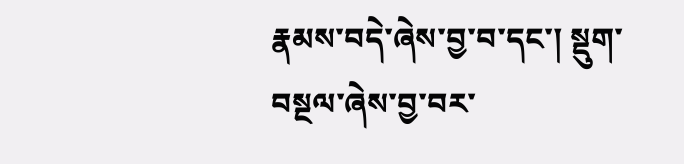རྣམས་བདེ་ཞེས་བྱ་བ་དང་། སྡུག་བསྔལ་ཞེས་བྱ་བར་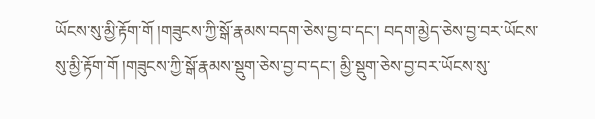ཡོངས་སུ་མྱི་རྟོག་གོ །གཟུངས་ཀྱི་སྒོ་རྣམས་བདག་ཅེས་བྱ་བ་དང་། བདག་མྱེད་ཅེས་བྱ་བར་ཡོངས་སུ་མྱི་རྟོག་གོ །གཟུངས་ཀྱི་སྒོ་རྣམས་སྡུག་ཅེས་བྱ་བ་དང་། མྱི་སྡུག་ཅེས་བྱ་བར་ཡོངས་སུ་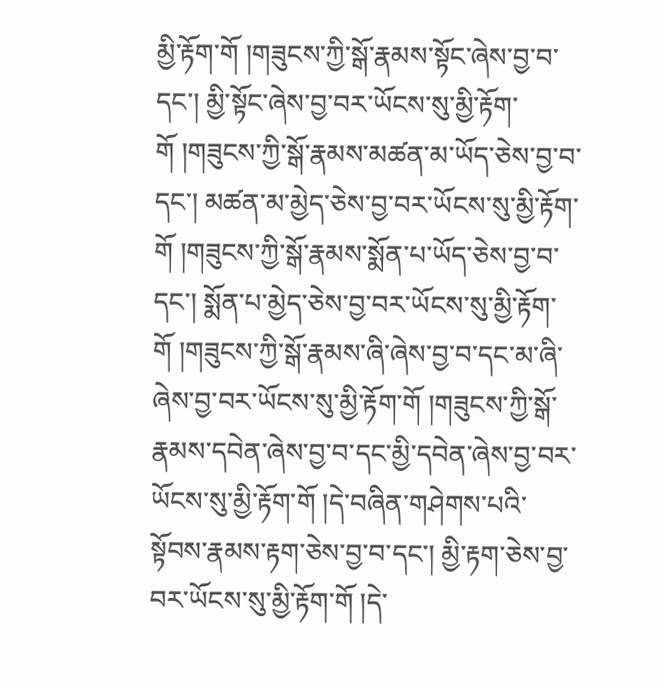མྱི་རྟོག་གོ །གཟུངས་ཀྱི་སྒོ་རྣམས་སྟོང་ཞེས་བྱ་བ་དང་། མྱི་སྟོང་ཞེས་བྱ་བར་ཡོངས་སུ་མྱི་རྟོག་གོ །གཟུངས་ཀྱི་སྒོ་རྣམས་མཚན་མ་ཡོད་ཅེས་བྱ་བ་དང་། མཚན་མ་མྱེད་ཅེས་བྱ་བར་ཡོངས་སུ་མྱི་རྟོག་གོ །གཟུངས་ཀྱི་སྒོ་རྣམས་སྨོན་པ་ཡོད་ཅེས་བྱ་བ་དང་། སྨོན་པ་མྱེད་ཅེས་བྱ་བར་ཡོངས་སུ་མྱི་རྟོག་གོ །གཟུངས་ཀྱི་སྒོ་རྣམས་ཞི་ཞེས་བྱ་བ་དང་མ་ཞི་ཞེས་བྱ་བར་ཡོངས་སུ་མྱི་རྟོག་གོ །གཟུངས་ཀྱི་སྒོ་རྣམས་དབེན་ཞེས་བྱ་བ་དང་མྱི་དབེན་ཞེས་བྱ་བར་ཡོངས་སུ་མྱི་རྟོག་གོ །དེ་བཞིན་གཤེགས་པའི་སྟོབས་རྣམས་རྟག་ཅེས་བྱ་བ་དང་། མྱི་རྟག་ཅེས་བྱ་བར་ཡོངས་སུ་མྱི་རྟོག་གོ །དེ་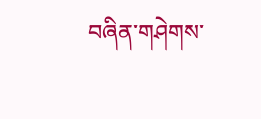བཞིན་གཤེགས་